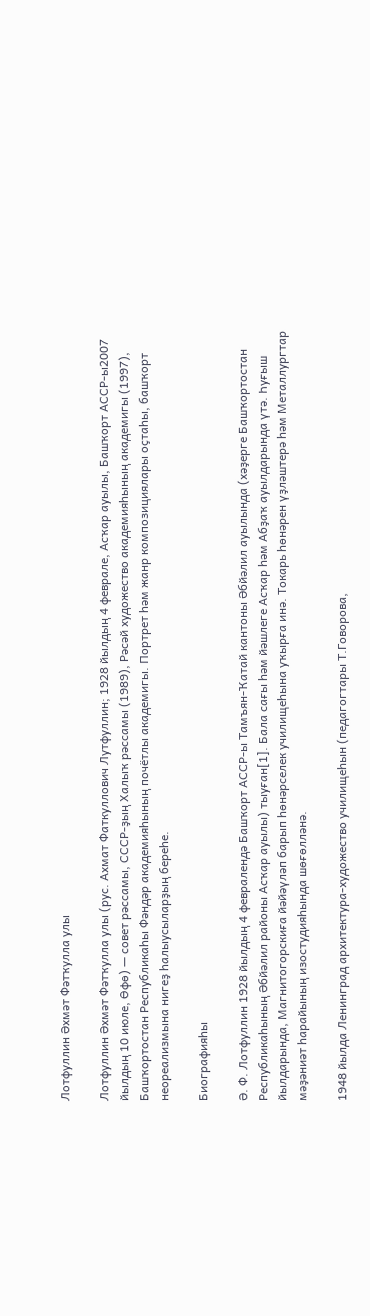Лотфуллин Әхмәт Фәтҡулла улы

Лотфуллин Әхмәт Фәтҡулла улы (рус. Ахмат Фаткуллович Лутфуллин; 1928 йылдың 4 феврале, Асҡар ауылы, Башҡорт АССР-ы2007 йылдың 10 июле, Өфө) — совет рәссамы, СССР-ҙың Халыҡ рәссамы (1989), Рәсәй художество академияһының академигы (1997), Башҡортостан Республикаһы Фәндәр академияһының почётлы академигы. Портрет һәм жанр композициялары оҫтаһы, башҡорт неореализмына нигеҙ һалыусыларҙың береһе.

Биографияһы

Ә. Ф. Лотфуллин 1928 йылдың 4 февралендә Башҡорт АССР-ы Тамъян-Ҡатай кантоны Әбйәлил ауылында (хәҙерге Башҡортостан Республикаһының Әбйәлил районы Асҡар ауылы) тыуған[1]. Бала сағы һәм йәшлеге Асҡар һәм Абҙаҡ ауылдарында үтә. Һуғыш йылдарында, Магнитогорскиға йәйәүләп барып һөнәрселек училищеһына уҡырға инә. Токарь һөнәрен үҙләштерә һәм Металлургтар мәҙәниәт һарайының изостудияһында шөғөлләнә.

1948 йылда Ленинград архитектура‑художество училищеһын (педагогтары Т.Говорова,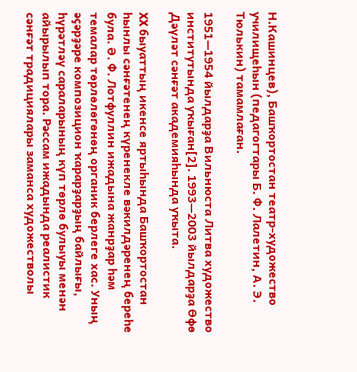Н.Кашинцев), Башҡортостан театр‑художество училищеһын (педагогтары Б. Ф. Лалетин, А. Э. Тюлькин) тамамлаған.

1951—1954 йылдарҙа Вильнюста Литва художество институтында уҡыған[2]. 1993—2003 йылдарҙа Өфө Дәүләт сәнғәт академияһында уҡыта.

XX быуаттың икенсе яртыһында Башҡортостан һынлы сәнғәтенең күренекле вәкилдәренең береһе була. Ә. Ф. Лотфуллин ижадына жанрҙар һәм темалар төрлөлөгөнөң органик берлеге хас. Уның әҫәрҙәре композицион ҡарарҙарҙың байлығы, һүрәтләү сараларының күп төрлө булыуы менән айырылып тора. Рәссам ижадында реалистик сәнғәт традициялары заманса художестволы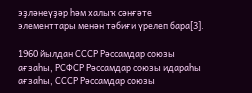эҙләнеүҙәр һәм халыҡ сәнғәте элементтары менән тәбиғи үрелеп бара[3].

1960 йылдан СССР Рәссамдар союзы ағзаһы, РСФСР Рәссамдар союзы идараһы ағзаһы, СССР Рәссамдар союзы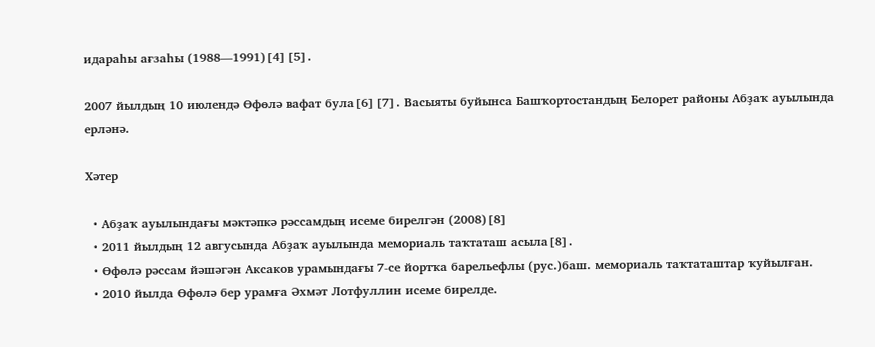идараһы ағзаһы (1988—1991)[4][5].

2007 йылдың 10 июлендә Өфөлә вафат була[6][7]. Васыяты буйынса Башҡортостандың Белорет районы Абҙаҡ ауылында ерләнә.

Хәтер

  • Абҙаҡ ауылындағы мәктәпкә рәссамдың исеме бирелгән (2008)[8]
  • 2011 йылдың 12 авгусында Абҙаҡ ауылында мемориаль таҡтаташ асыла[8].
  • Өфөлә рәссам йәшәгән Аксаков урамындағы 7-се йортҡа барельефлы (рус.)баш. мемориаль таҡтаташтар ҡуйылған.
  • 2010 йылда Өфөлә бер урамға Әхмәт Лотфуллин исеме бирелде.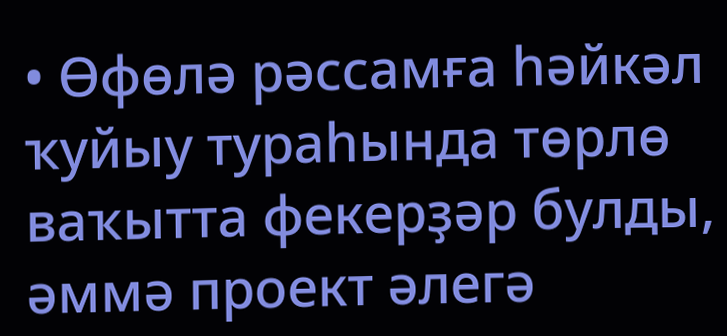• Өфөлә рәссамға һәйкәл ҡуйыу тураһында төрлө ваҡытта фекерҙәр булды, әммә проект әлегә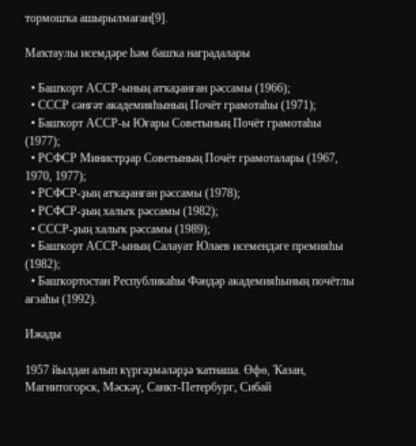тормошҡа ашырылмаған[9].

Маҡтаулы исемдәре һәм башҡа наградалары

  • Башҡорт АССР-ының атҡаҙанған рәссамы (1966);
  • СССР сәнғәт академияһының Почёт грамотаһы (1971);
  • Башҡорт АССР-ы Юғары Советының Почёт грамотаһы (1977);
  • РСФСР Министрҙар Советының Почёт грамоталары (1967, 1970, 1977);
  • РСФСР-ҙың атҡаҙанған рәссамы (1978);
  • РСФСР-ҙың халыҡ рәссамы (1982);
  • СССР-ҙың халыҡ рәссамы (1989);
  • Башҡорт АССР-ының Салауат Юлаев исемендәге премияһы (1982);
  • Башҡортостан Республикаһы Фәндәр академияһының почётлы ағзаһы (1992).

Ижады

1957 йылдан алып күргәҙмәләрҙә ҡатнаша. Өфө, Ҡазан, Магнитогорск, Мәскәү, Санкт-Петербург, Сибай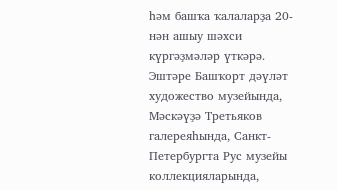һәм башҡа ҡалаларҙа 20-нән ашыу шәхси күргәҙмәләр үткәрә. Эштәре Башҡорт дәүләт художество музейында, Мәскәүҙә Третьяков галереяһында, Санкт-Петербургта Рус музейы коллекцияларында,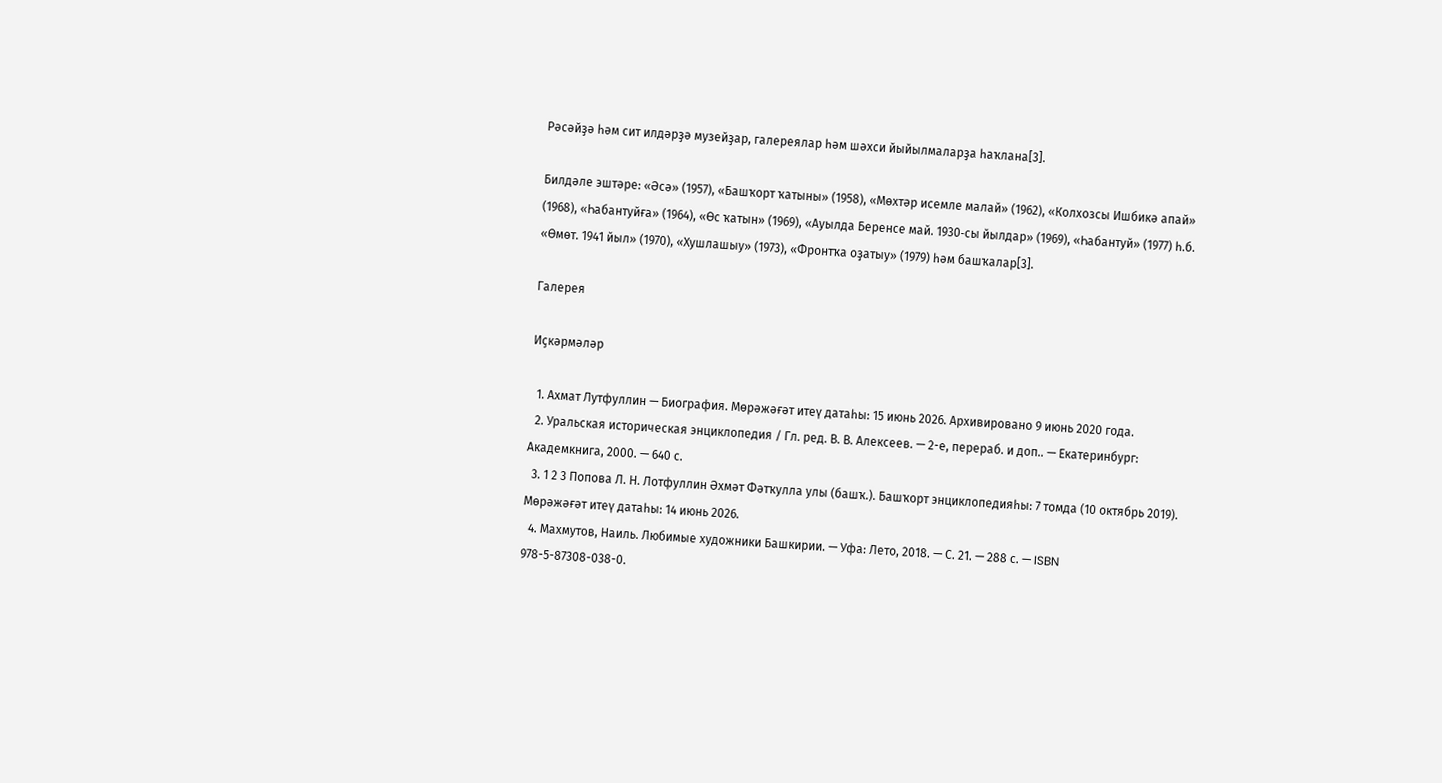Рәсәйҙә һәм сит илдәрҙә музейҙар, галереялар һәм шәхси йыйылмаларҙа һаҡлана[3].

Билдәле эштәре: «Әсә» (1957), «Башҡорт ҡатыны» (1958), «Мөхтәр исемле малай» (1962), «Колхозсы Ишбикә апай» (1968), «Һабантуйға» (1964), «Өс ҡатын» (1969), «Ауылда Беренсе май. 1930‑сы йылдар» (1969), «Һабантуй» (1977) һ.б. «Өмөт. 1941 йыл» (1970), «Хушлашыу» (1973), «Фронтҡа оҙатыу» (1979) һәм башҡалар[3].

Галерея

Иҫкәрмәләр

  1. Ахмат Лутфуллин — Биография. Мөрәжәғәт итеү датаһы: 15 июнь 2026. Архивировано 9 июнь 2020 года.
  2. Уральская историческая энциклопедия / Гл. ред. В. В. Алексеев. — 2-е, перераб. и доп.. — Екатеринбург: Академкнига, 2000. — 640 с.
  3. 1 2 3 Попова Л. Н. Лотфуллин Әхмәт Фәтҡулла улы (башҡ.). Башҡорт энциклопедияһы: 7 томда (10 октябрь 2019). Мөрәжәғәт итеү датаһы: 14 июнь 2026.
  4. Махмутов, Наиль. Любимые художники Башкирии. — Уфа: Лето, 2018. — С. 21. — 288 с. — ISBN 978-5-87308-038-0.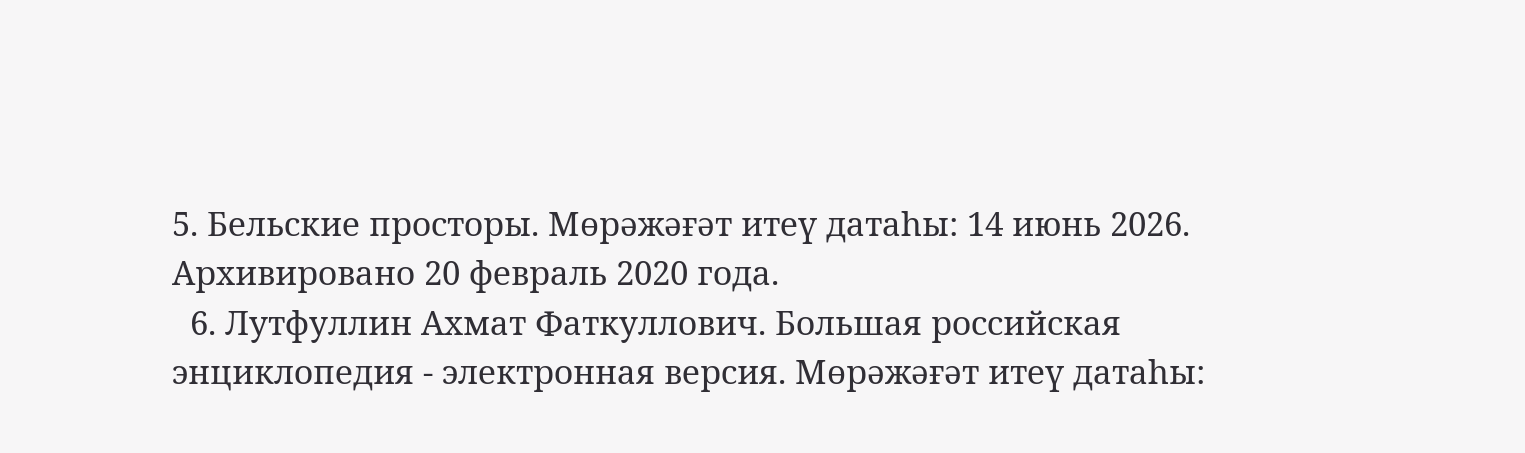5. Бельские просторы. Мөрәжәғәт итеү датаһы: 14 июнь 2026. Архивировано 20 февраль 2020 года.
  6. Лутфуллин Ахмат Фаткуллович. Большая российская энциклопедия - электронная версия. Мөрәжәғәт итеү датаһы: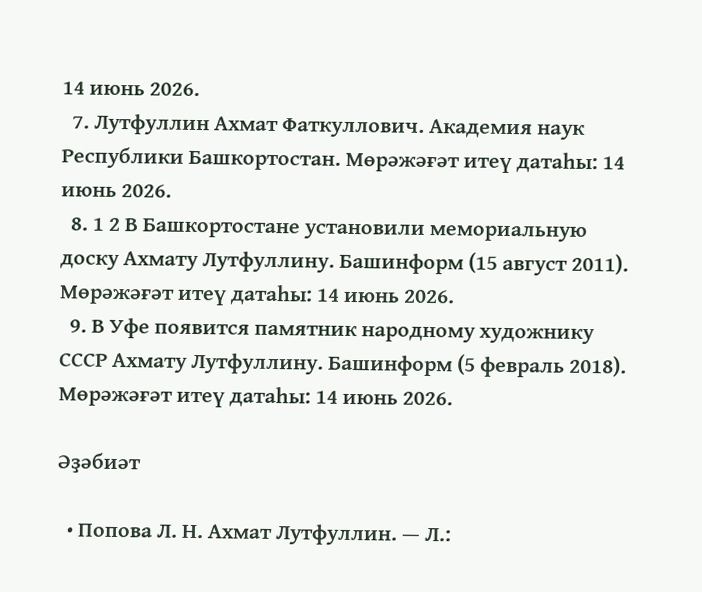14 июнь 2026.
  7. Лутфуллин Ахмат Фаткуллович. Академия наук Республики Башкортостан. Мөрәжәғәт итеү датаһы: 14 июнь 2026.
  8. 1 2 В Башкортостане установили мемориальную доску Ахмату Лутфуллину. Башинформ (15 август 2011). Мөрәжәғәт итеү датаһы: 14 июнь 2026.
  9. В Уфе появится памятник народному художнику СССР Ахмату Лутфуллину. Башинформ (5 февраль 2018). Мөрәжәғәт итеү датаһы: 14 июнь 2026.

Әҙәбиәт

  • Попова Л. Н. Ахмат Лутфуллин. — Л.: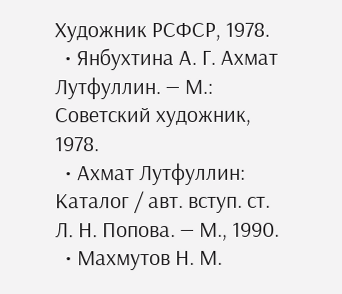Художник РСФСР, 1978.
  • Янбухтина А. Г. Ахмат Лутфуллин. — М.: Советский художник, 1978.
  • Ахмат Лутфуллин: Каталог / авт. вступ. ст. Л. Н. Попова. — М., 1990.
  • Махмутов Н. М.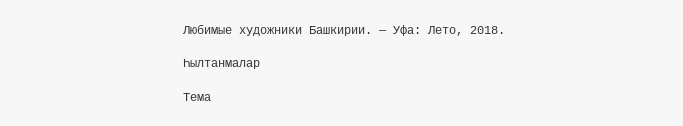Любимые художники Башкирии. — Уфа: Лето, 2018.

Һылтанмалар

Тема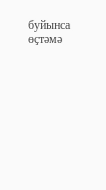буйынса өҫтәмә